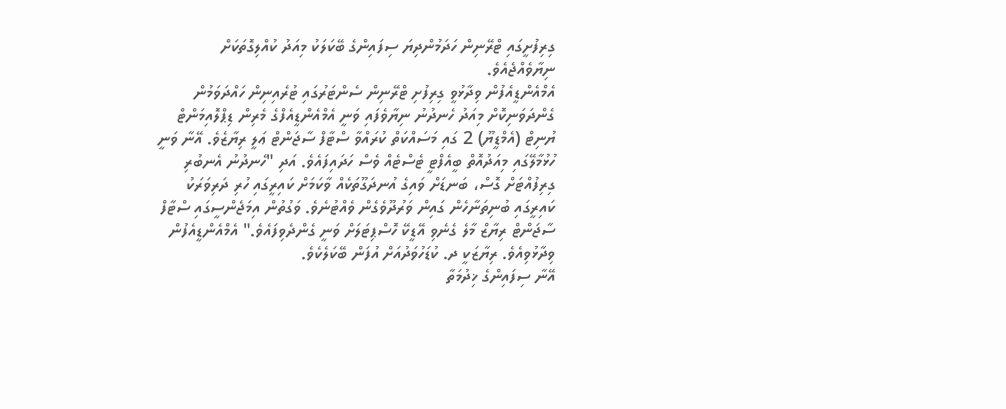ގިރިފުށީގައި ޓްރޭނިން ހަދަމުންދިޔަ ސިފައިންގެ ބޭކަލަކު މިއަދު ކުއްލިގޮތަކަށް ނިޔާވެއްޖެއެވެ.
އެމްއެންޑީއެފުން ވިދާޅުވީ ގިރިފުށި ޓްރޭނިން ސެންޓަރުގައި ޓުރެއިނިން ހައްދަވަމުން ގެންދަވަނިކޮށް މިއަދު ހެނދުނު ނިޔާވެފައި ވަނީ އެމްއެންޑީއެފްގެ މެރިން ޑިޕްލޮއިމަންޓް ޔުނިޓް (އެމްޑީޔޫ) 2 ގައި މަސައްކަތް ކުރައްވާ ސްޓާފް ސާޖަންޓް ޢަލީ ރިޔާޒެވެ. އޭނާ ވަނީ ހުޅުމާލޭގައި މިއަދުއޮތް ބީއެފްޓީ ޓެސްޓެއް ވެސް ހަދައިފައެވެ. އަދި "ހެނދުނު އެނބުރި ގިރިފުއްޓަށް ގޮސް، ބަނޑަށް ވައިގެ އުނދަގޫތަކެއް ވާކަމަށް ކައިރީގައި ހުރި ދަރިވަރަކު ކައިރީގައި ބުނިތަނާހެން ގައިން ވަރުދޫވެގެން ވެއްޓުނެވެ. ވަގުތުން އިމަޖެންސީގައި ސްޓާފް ސާޖަންޓް ރިޔާޒް މާލެ ގެނެވި އޭޑީކޭ ހޮސްޕިޓަލަށް ވަނީ ގެންދެވިފައެވެ." އެމްއެންޑީއެފުން ވިދާޅުވިއެވެ. ރިޔާޒަކީ ދ. ކުޑަހުވަދުއަށް އުފަން ބޭކަލެކެވެ.
އޭނާ ސިފައިންގެ ޚިދުމަތާ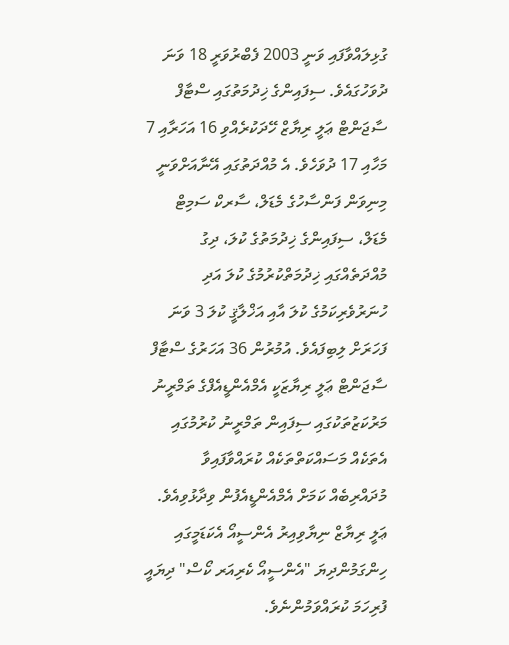ގުޅިލައްވާފައި ވަނީ 2003 ފެބްރުވަރީ 18 ވަނަ ދުވަހުގައެވެ. ސިފައިންގެ ޚިދުމަތުގައި ސްޓާފް ސާޖަންޓް ޢަލީ ރިޔާޒް ހޭދަކުރެއްވި 16 އަހަރާއި 7 މަހާއި 17 ދުވަހެވެ. އެ މުއްދަތުގައި އޭނާއަށްވަނީ މިނިވަން ފަންސާހުގެ މެޑަލް، ސާރކް ސަމިޓް މެޑަލް، ސިފައިންގެ ޚިދުމަތުގެ ކުލަ، ދިގު މުއްދަތެއްގައި ޚިދުމަތްކުރުމުގެ ކުލަ އަދި ހުނަރުވެރިކަމުގެ ކުލަ އާއި އަޚްލާޤީ ކުލަ 3 ވަނަ ފަހަރަށް ލިބިފައެވެ. އުމުރުން 36 އަހަރުގެ ސްޓާފް ސާޖަންޓް ޢަލީ ރިޔާޒަކީ އެމްއެންޑީއެފްގެ ތަމްރީނު މަރުކަޒުތަކުގައި ސިފައިން ތަމްރީނު ކުރުމުގައި އެތަކެއް މަސައްކަތްތަކެއް ކުރައްވާފައިވާ މުދައްރިބެއް ކަމަށް އެމްއެންޑީއެފުން ވިދާޅުވިއެވެ.
ޢަލީ ރިޔާޒް ނިޔާވިއިރު އެންސީއޯ އެކަޑަމީގައި ހިންގަމުންދިޔަ "އެންސީއޯ ކެރިއަރ ކޯސް" ދިޔައީ ފުރިހަމަ ކުރައްވަމުންނެވެ.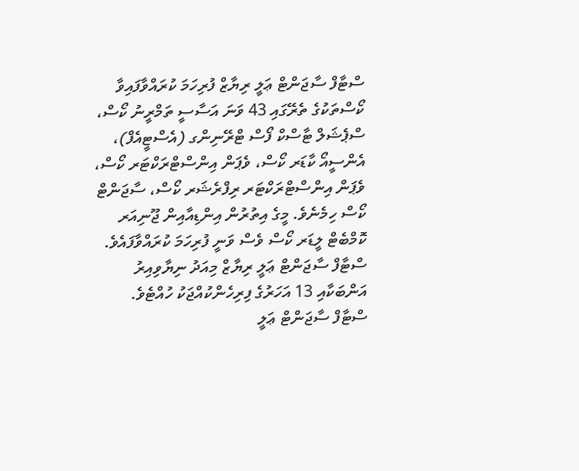ސްޓާފް ސާޖަންޓް ޢަލީ ރިޔާޒް ފުރިހަމަ ކުރައްވާފައިވާ ކޯސްތަކުގެ ތެރޭގައި 43 ވަނަ އަސާސީ ތަމްރީނު ކޯސް، ސްޕެޝަލް ޓާސްކް ފޯސް ޓްރޭނިންގ (އެސްޓީއެފް)، އެންސީއޯ ކާޑަރ ކޯސް، ވެޕަން އިންސްޓްރަކްޓަރ ކޯސް، ވެޕަން އިންސްޓްރަކްޓަރ ރިފްރެޝަރ ކޯސް، ސާޖަންޓް ކޯސް ހިމެނެވެ. މީގެ އިތުރުން އިންޑިއާއިން ޖޫނިއަރ ކޮމްބެޓް ލީޑަރ ކޯސް ވެސް ވަނީ ފުރިހަމަ ކުރައްވާފައެވެ.
ސްޓާފް ސާޖަންޓް ޢަލީ ރިޔާޒް މިއަދު ނިޔާވިއިރު އަންބަކާއި 13 އަހަރުގެ ފިރިހެންކުއްޖަކު ހުއްޓެވެ. ސްޓާފް ސާޖަންޓް ޢަލީ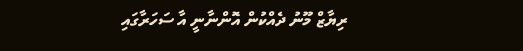ރިޔާޒް މޫނު ދެއްކުން އޮންނާނީ އާ ސަހަރާގައި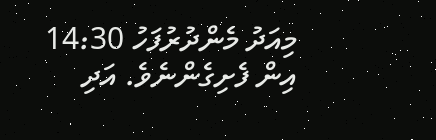މިއަދު މެންދުރުފަހު 14:30 އިން ފެށިގެންނެވެ. އަދި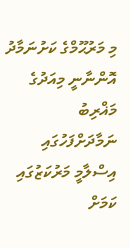މި މަރުޙޫމްގެ ކަށުނަމާދު އޮންނާނީ މިއަދުގެ މަޣްރިބު ނަމާދަށްފަހުގައި އިސްލާމީ މަރުކަޒުގައި ކަމަށް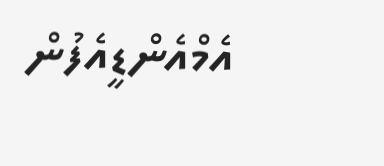އެމްއެންޑީއެފުން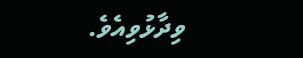ވިދާޅުވިއެވެ.